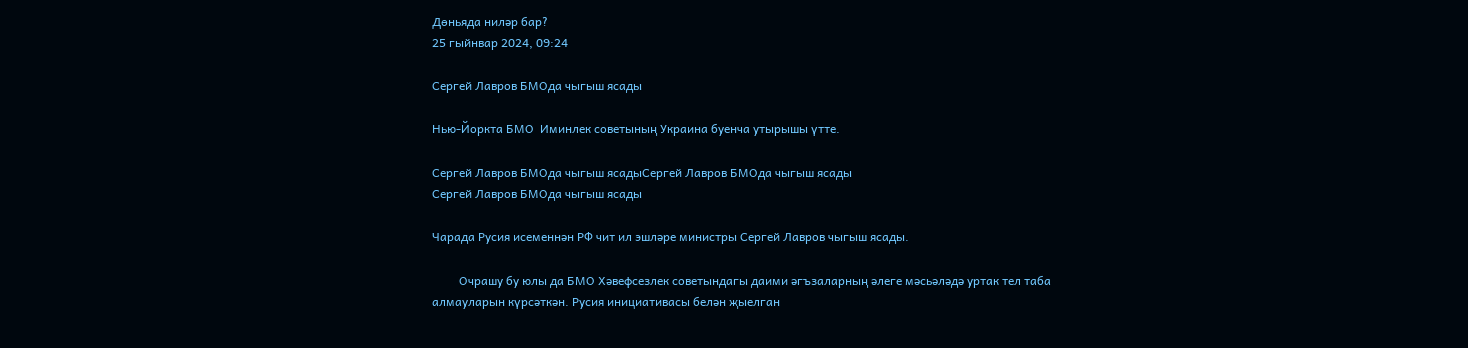Дөньяда ниләр бар?
25 гыйнвар 2024, 09:24

Сергей Лавров БМОда чыгыш ясады

Нью-Йоркта БМО  Иминлек советының Украина буенча утырышы үтте.

Сергей Лавров БМОда чыгыш ясадыСергей Лавров БМОда чыгыш ясады
Сергей Лавров БМОда чыгыш ясады

Чарада Русия исеменнән РФ чит ил эшләре министры Сергей Лавров чыгыш ясады.

         Очрашу бу юлы да БМО Хәвефсезлек советындагы даими әгъзаларның әлеге мәсьәләдә уртак тел таба алмауларын күрсәткән. Русия инициативасы белән җыелган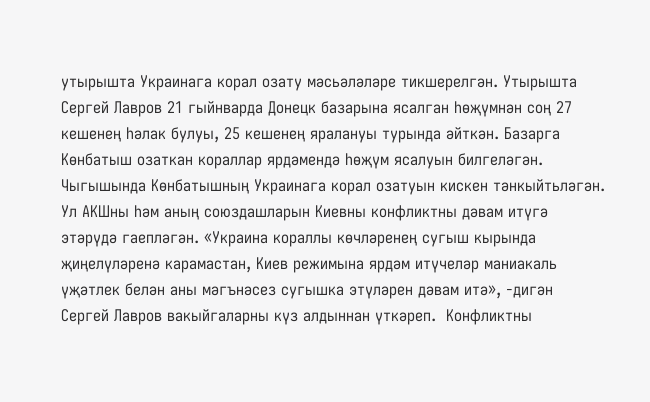утырышта Украинага корал озату мәсьәләләре тикшерелгән. Утырышта Сергей Лавров 21 гыйнварда Донецк базарына ясалган һөҗүмнән соң 27 кешенең һәлак булуы, 25 кешенең яралануы турында әйткән. Базарга Көнбатыш озаткан кораллар ярдәмендә һөҗүм ясалуын билгеләгән. Чыгышында Көнбатышның Украинага корал озатуын кискен тәнкыйтьләгән. Ул АКШны һәм аның союздашларын Киевны конфликтны дәвам итүгә этәрүдә гаепләгән. «Украина кораллы көчләренең сугыш кырында җиңелүләренә карамастан, Киев режимына ярдәм итүчеләр маниакаль үҗәтлек белән аны мәгънәсез сугышка этүләрен дәвам итә», -дигән  Сергей Лавров вакыйгаларны күз алдыннан үткәреп.  Конфликтны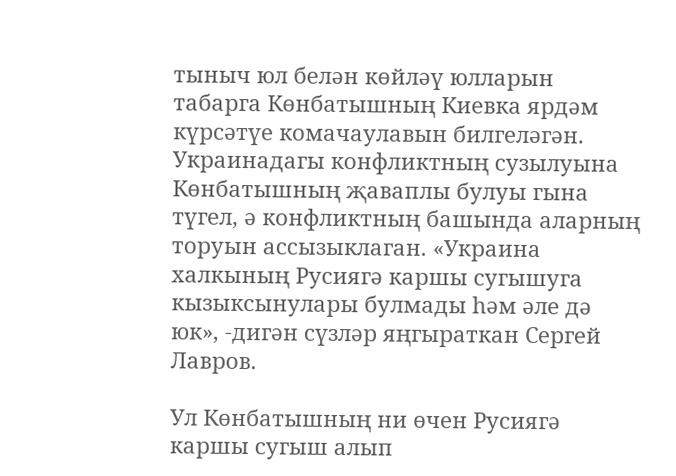тыныч юл белән көйләү юлларын табарга Көнбатышның Киевка ярдәм күрсәтүе комачаулавын билгеләгән. Украинадагы конфликтның сузылуына Көнбатышның җаваплы булуы гына түгел, ә конфликтның башында аларның торуын ассызыклаган. «Украина халкының Русиягә каршы сугышуга кызыксынулары булмады һәм әле дә юк», -дигән сүзләр яңгыраткан Сергей Лавров.

Ул Көнбатышның ни өчен Русиягә каршы сугыш алып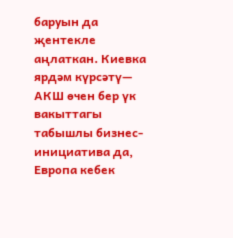баруын да җентекле аңлаткан. Киевка ярдәм күрсәтү— АКШ өчен бер үк вакыттагы табышлы бизнес-инициатива да, Европа кебек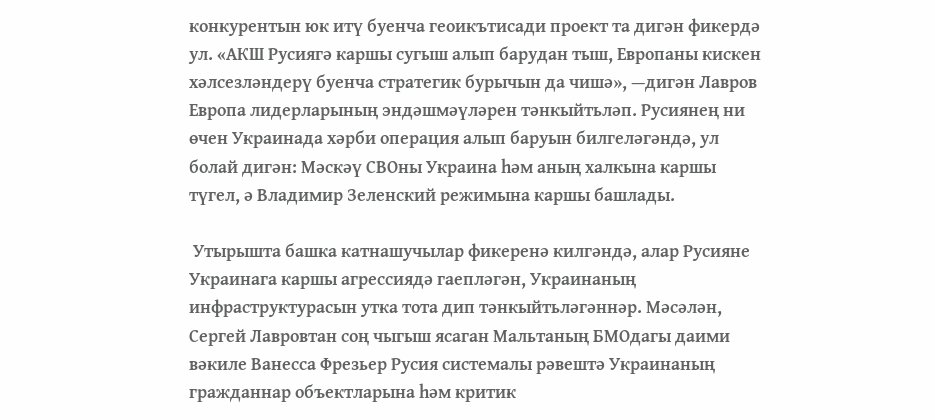конкурентын юк итү буенча геоикътисади проект та дигән фикердә ул. «АКШ Русиягә каршы сугыш алып барудан тыш, Европаны кискен хәлсезләндерү буенча стратегик бурычын да чишә», —дигән Лавров Европа лидерларының эндәшмәүләрен тәнкыйтьләп. Русиянең ни өчен Украинада хәрби операция алып баруын билгеләгәндә, ул болай дигән: Мәскәү СВОны Украина һәм аның халкына каршы түгел, ә Владимир Зеленский режимына каршы башлады.

 Утырышта башка катнашучылар фикеренә килгәндә, алар Русияне Украинага каршы агрессиядә гаепләгән, Украинаның инфраструктурасын утка тота дип тәнкыйтьләгәннәр. Мәсәлән, Сергей Лавровтан соң чыгыш ясаган Мальтаның БМОдагы даими вәкиле Ванесса Фрезьер Русия системалы рәвештә Украинаның гражданнар объектларына һәм критик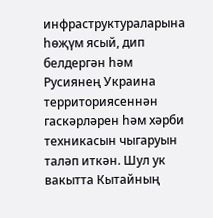инфраструктураларына һөҗүм ясый, дип белдергән һәм Русиянең Украина территориясеннән гаскәрләрен һәм хәрби техникасын чыгаруын таләп иткән. Шул ук вакытта Кытайның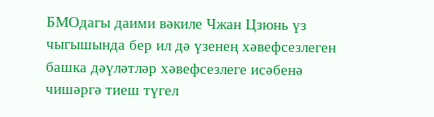БМОдагы даими вәкиле Чжан Цзюнь үз чыгышында бер ил дә үзенең хәвефсезлеген башка дәүләтләр хәвефсезлеге исәбенә чишәргә тиеш түгел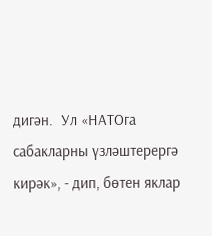дигән.  Ул «НАТОга сабакларны үзләштерергә кирәк», - дип, бөтен яклар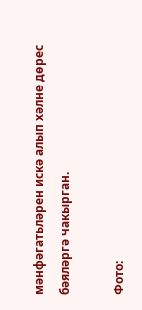мәнфәгатьләрен искә алып хәлне дөрес бәяләргә чакырган.

Фото: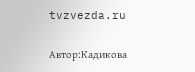tvzvezda.ru

Автор:Кадикова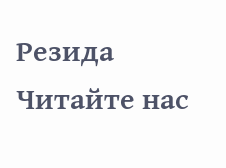Резида
Читайте нас